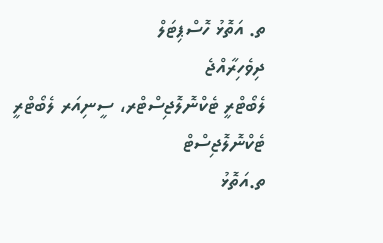ތ. އަތޮޅު ހޮސްޕިޓަލް
ދިވެހިރާއްޖެ
ލެބޯޓްރީ ޓެކްނޮލޮޖިސްޓްރ، ސީނިއަރ ލެބޯޓްރީ ޓެކްނޮލޮޖިސްޓް
ތ.އަތޮޅު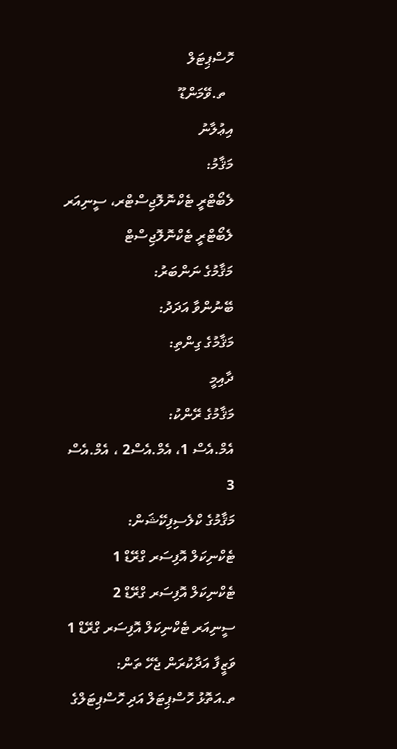ހޮސްޕިޓަލް
  ތ.ވޭމަންޑޫ
އިޢުލާނު
މަޤާމު:
ލެބޯޓްރީ ޓެކްނޮލޮޖިސްޓްރ، ސީނިއަރ ލެބޯޓްރީ ޓެކްނޮލޮޖިސްޓް
މަޤާމުގެ ނަންބަރު:
ބޭނުންވާ އަދަދު:
މަޤާމުގެ ގިންތި:
ދާއިމީ
މަޤާމުގެ ރޭންކު:
އެމް.އެސް 1، އެމް.އެސް2 ، އެމް.އެސް 3
މަޤާމުގެ ކްލެސިފިކޭޝަން:
ޓެކްނިކަލް އޮފިސަރ ގްރޭޑް 1
ޓެކްނިކަލް އޮފިސަރ ގްރޭޑް 2
ސީނިއަރ ޓެކްނިކަލް އޮފިސަރ ގްރޭޑް 1
ވަޒީފާ އަދާކުރަން ޖެހޭ ތަން:
ތ.އަތޮޅު ހޮސްޕިޓަލް އަދި ހޮސްޕިޓަލްގެ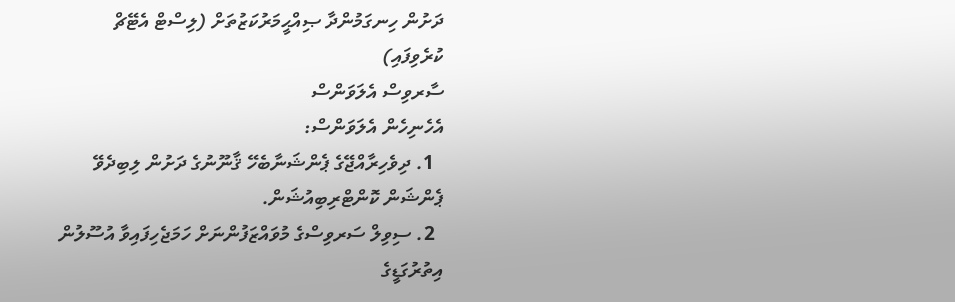ދަށުން ހިނގަމުންދާ ޞިއްޙީމަރުކަޒުތަށް (ލިސްޓް އެޓޭޗް ކުރެވިފައި)
ސާރވިސް އެލަވަންސް
އެހެނިހެން އެލަވަންސް:
  1. ދިވެހިރާއްޖޭގެ ޕެންޝަނާބެހޭ ޤާނޫނުގެ ދަށުން ލިބިދެވޭ ޕެންޝަން ކޮންޓްރިބިއުޝަން.
  2. ސިވިލް ސަރވިސްގެ މުވައްޒަފުންނަށް ހަމަޖެހިފައިވާ އުސޫލުން އިތުރުގަޑީގެ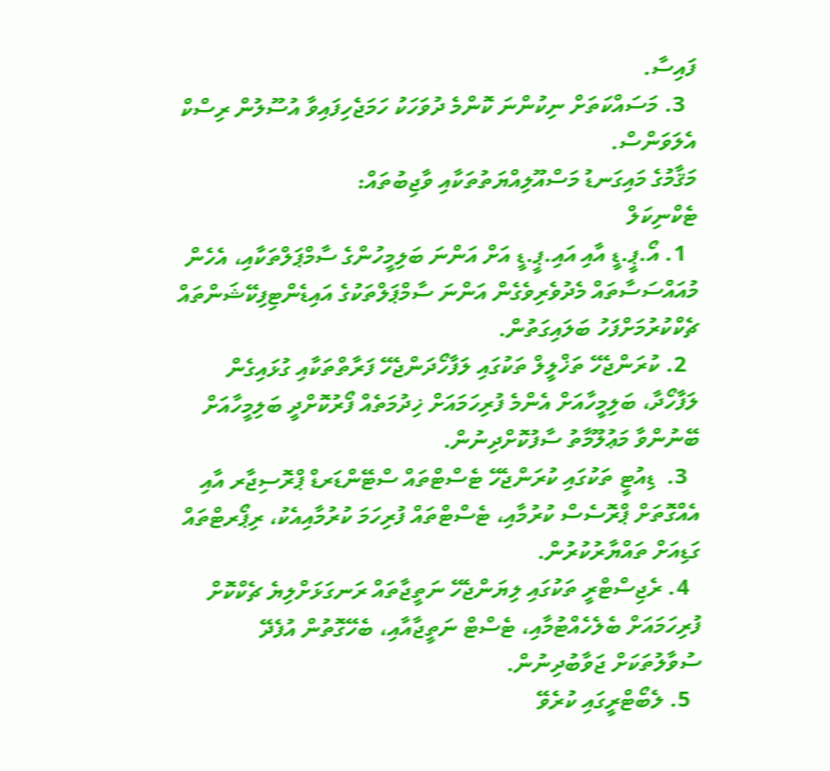ފައިސާ.
  3. މަސައްކަތަށް ނިކުންނަ ކޮންމެ ދުވަހަކު ހަމަޖެހިފައިވާ އުސޫލުން ރިސްކް އެލަވަންސް.
މަޤާމުގެ މައިގަނޑު މަސްއޫލިއްޔަތުތަކާއި ވާޖިބުތައް:
ޓެކްނިކަލް
  1. އޯ.ޕީ.ޑީ އާއި އައި.ޕީ.ޑީ އަށް އަންނަ ބަލިމީހުންގެ ސާމްޕަލްތަކާއި، އެހެން މުއައްސަސާތައް މެދުވެރިވެގެން އަންނަ ސާމްޕަލްތަކުގެ އައިޑެންޓިފިކޭޝަންތައް ޗެކްކުރުމަށްފަހު ބަލައިގަތުން.
  2. ކުރަންޖެހޭ ތަޚްލީލް ތަކުގައި ލަފާހޯދަންޖެހޭ ފަރާތްތަކާއި ގުޅައިގެން ލަފާހޯދާ، ބަލިމީހާއަށް އެންމެ ފުރިހަމައަށް ޚިދުމަތެއް ފޯރުކޮށްދީ ބަލިމީހާއަށް ބޭނުންވާ މަޢުލޫމާތު ސާފުކޮށްދިނުން.
  3.  ޑިއުޓީ ތަކުގައި ކުރަންޖެހޭ ޓެސްޓްތައް ސްޓޭންޑަރޑް ޕްރޮސިޖާރ އާއި އެއްގޮތަށް ޕްރޮސެސް ކުރުމާއި، ޓެސްޓްތައް ފުރިހަމަ ކުރުމާއިއެކު، ރިޕޯރޓްތައް ގަޑިއަށް ތައްޔާރުކުރުން.
  4. ރެޖިސްޓްރީ ތަކުގައި ލިޔަންޖެހޭ ނަތީޖާތައް ރަނގަޅަށްލިޔެ ޗެކްކޮށް ފުރިހަމައަށް ބެލެހެއްޓުމާއި، ޓެސްޓް ނަތީޖާއާއި، ބެހޭގޮތުން އުފެދޭ ސުވާލުތަކަށް ޖަވާބުދިނުން.
  5. ލެބޯޓްރީގައި ކުރެވޭ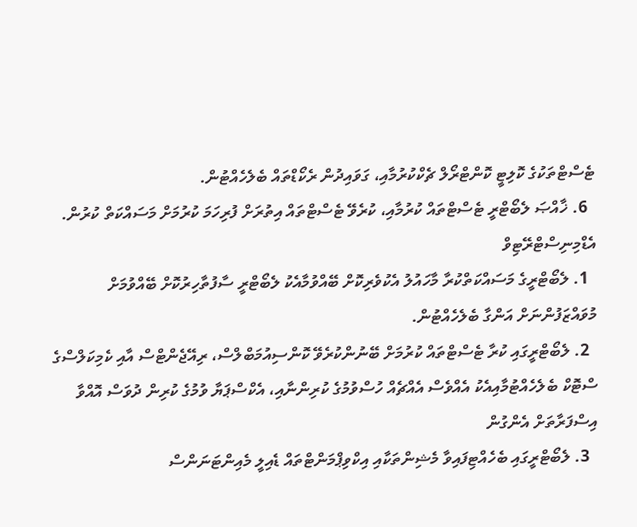ޓެސްޓްތަކުގެ ކޮލިޓީ ކޮންޓްރޯލް ޗެކްކުރުމާއި، ގަވައިދުން ރެކޯޑްތައް ބެލެހެއްޓުން.
  6. ޚާއްޞަ ލެބޯޓްރީ ޓެސްޓްތައް ކުރުމާއި، ކުރެވޭ ޓެސްޓްތައް އިތުރަށް ފުރިހަމަ ކުރުމަށް މަސައްކަތް ކުރުން.
އެޑްމިނިސްޓްރޭޓިވް
  1. ލެބޯޓްރީގެ މަސައްކަތްކުރާ މާހައުލު އެކުވެރިކޮށް ބޭއްވުމާއެކު ލެބޯޓްރީ ސާފުތާހިރުކޮށް ބޭއްވުމަށް މުވައްޒަފުންނަށް އަންގާ ބެލެހެއްޓުން.
  2. ލެބޯޓްރީގައި ކުރާ ޓެސްޓްތައް ކުރުމަށް ބޭނުންކުރެވޭ ކޮންސިއުމަބްލްސް، ރިއޭޖެންޓްސް އާއި ކެމިކަލްސްގެ ސްޓޮކް ބެލެހެއްޓުމާއިއެކު އެއްވެސް އެއްޗެއް ހުސްވުމުގެ ކުރިންނާއި، އެކްސްޕަޔާ ވުމުގެ ކުރިން ދުވަސް އޮއްވާ އިސްފަރާތަށް އެންގުން
  3. ލެބޯޓްރީގައި ބެހެއްޓިފައިވާ މެޝިންތަކާއި އިކްވިޕްމަންޓްތައް ޑެއިލީ މެއިންޓަނަންސް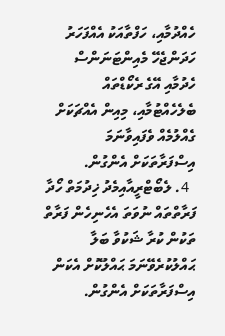ހެއްދުމާއި، ހަފްތާއަކު އެއްފަހަރު ހަދަންޖެހޭ މެއިންޓަނަންސް ހެދުމާއި އޭގެ ރެކޯޑްތައް ބެލެހެއްޓުމާއި، މިއިން އެއްޗަކަށް ގެއްލުމެއް ވެފައިވާނަމަ އިސްފަރާތަކަށް އެންގުން.
  4. ލެބޯޓްރީއާއިމެދު ޚިދުމަތް ހޯދާ ފަރާތްތައް ނުވަތަ އެހެނިހެން ފަރާތް ތަކުން ކުރާ ޝަކުވާ ބަލާ ޙައްލުކުރެވޭނަމަ ޙައްލުކޮށް އެކަން އިސްފަރާތަކަށް އެންގުން.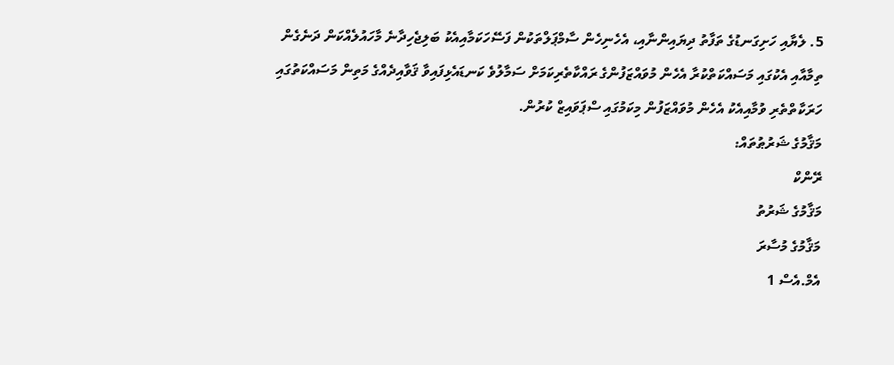5. ލެޔާއި ހަށިގަނޑުގެ ތަފާތު ދިޔައިންނާއި، އެހެނިހެން ސާމްޕަލްތަކުން ފަސޭހަކަމާއިއެކު ބަލިޖެހިދާނެ މާހައުލެއްކަން ދަނެގެން ތިމާއާއި އެކުގައި މަސައްކަތްކުރާ އެހެން މުވައްޒަފުންގެ ރައްކާތެރިކަމަށް ސަމާލުވެ ކަނޑައެޅިފައިވާ ޤަވާއިދެއްގެ މަތިން މަސައްކަތުގައި ހަރަކާތްތެރި ވުމާއިއެކު އެހެން މުވައްޒަފުން މިކަމުގައި ސްޕަވައިޒް ކުރުން.
މަޤާމުގެ ޝަރުޠުތައް:
ރޭންކް
މަޤާމުގެ ޝަރުތު
މަޤާމުގެ މުސާރަ
އެމް.އެސް 1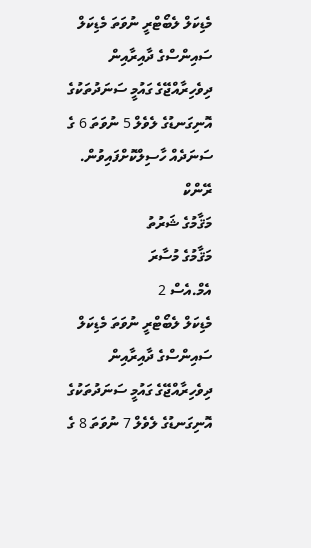މެޑިކަލް ލެބޯޓްރީ ނުވަތަ މެޑިކަލް ސައިންސްގެ ދާއިރާއިން ދިވެހިރާއްޖޭގެ ގައުމީ ސަނަދުތަކުގެ އޮނިގަނޑުގެ ލެވެލް 5 ނުވަތަ 6 ގެ ސަނަދެއް ހާސިލްކޮށްފައިވުން.
ރޭންކް
މަޤާމުގެ ޝަރުތު
މަޤާމުގެ މުސާރަ
އެމް.އެސް 2
މެޑިކަލް ލެބޯޓްރީ ނުވަތަ މެޑިކަލް ސައިންސްގެ ދާއިރާއިން ދިވެހިރާއްޖޭގެ ގައުމީ ސަނަދުތަކުގެ އޮނިގަނޑުގެ ލެވެލް 7 ނުވަތަ 8 ގެ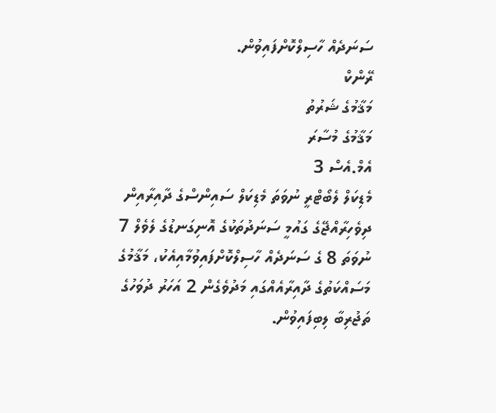ސަނަދެއް ހާސިލްކޮށްފައިވުން.
ރޭންކް
މަޤާމުގެ ޝަރުތު
މަޤާމުގެ މުސާރަ
އެމް.އެސް 3
މެޑިކަލް ލެބޯޓްރީ ނުވަތަ މެޑިކަލް ސައިންސްގެ ދާއިރާއިން ދިވެހިރާއްޖޭގެ ގައުމީ ސަނަދުތަކުގެ އޮނިގަނޑުގެ ލެވެލް 7 ނުވަތަ 8 ގެ ސަނަދެއް ހާސިލްކޮށްފައިވުމާއިއެކު، މަޤާމުގެ މަސައްކަތުގެ ދާއިރާއެއްގައި މަދުވެގެން 2 އަހަރު ދުވަހުގެ ތަޖުރިބާ ލިބިފައިވުން.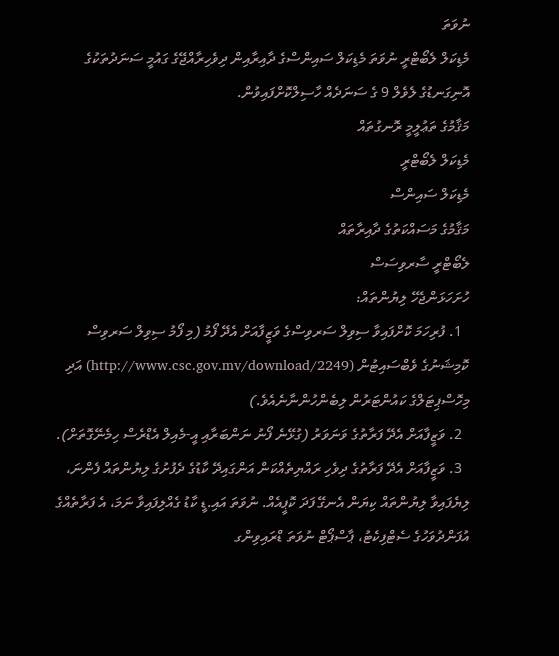ނުވަތަ
މެޑިކަލް ލެބޯޓްރީ ނުވަތަ މެޑިކަލް ސައިންސްގެ ދާއިރާއިން ދިވެހިރާއްޖޭގެ ގައުމީ ސަނަދުތަކުގެ އޮނިގަނޑުގެ ލެވެލް 9 ގެ ސަނަދެއް ހާސިލްކޮށްފައިވުން.
މަޤާމުގެ ތަޢުލީމީ ރޮނގުތައް
މެޑިކަލް ލެބޯޓްރީ
މެޑިކަލް ސައިންސް
މަޤާމުގެ މަސައްކަތުގެ ދާއިރާތައް
ލެބޯޓްރީ ސާރވިސަސް
ހުށަހަޅަންޖެހޭ ލިޔުންތައް:
  1. ފުރިހަމަ ކޮށްފައިވާ ސިވިލް ސަރވިސްގެ ވަޒީފާއަށް އެދޭ ފޯމު (މި ފޯމު ސިވިލް ސަރވިސް ކޮމިޝަނުގެ ވެބްސައިޓުން (http://www.csc.gov.mv/download/2249) އަދި މިހޮސްޕިޓަލްގެ ކައުންޓަރުން ލިބެންހުންނާނެއެވެ.)
  2. ވަޒީފާއަށް އެދޭ ފަރާތުގެ ވަނަވަރު (ގުޅޭނެ ފޯނު ނަންބަރާއި އީ-މެއިލް އެޑްރެސް ހިމެނޭގޮތަށް).
  3. ވަޒީފާއަށް އެދޭ ފަރާތުގެ ދިވެހި ރައްޔިތެއްކަން އަންގައިދޭ ކާޑުގެ ދެފުށުގެ ލިޔުންތައް ފެންނަ، ލިޔެފައިވާ ލިޔުންތައް ކިޔަން އެނގޭ ފަދަ ކޮޕީއެއް. ނުވަތަ އައި.ޑީ ކާޑު ގެއްލިފައިވާ ނަމަ، އެ ފަރާތެއްގެ އުފަންދުވަހުގެ ސެޓްފިކެޓު، ޕާސްޕޯޓް ނުވަތަ ޑްރައިވިންގ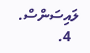ލައިސަންސް.
  4.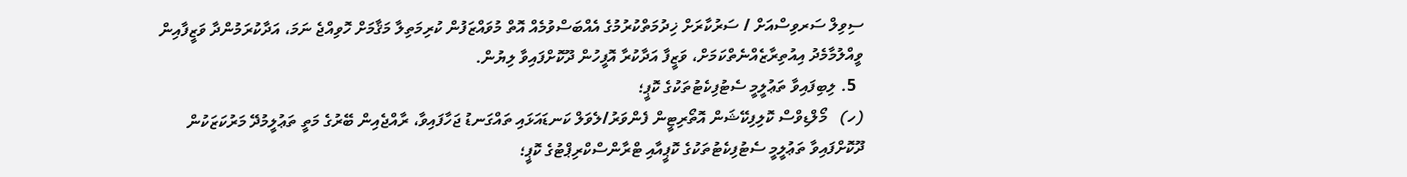ސިވިލް ސަރވިސްއަށް / ސަރުކާރަށް ޚިދުމަތްކުރުމުގެ އެއްބަސްވުމެއް އޮތް މުވައްޒަފުން ކުރިމަތިލާ މަޤާމަށް ހޮވިއްޖެ ނަމަ، އަދާކުރަމުންދާ ވަޒީފާއިން ވީއްލުމާމެދު އިއުތިރާޒެއްނެތްކަމަށް، ވަޒީފާ އަދާކުރާ އޮފީހުން ދޫކޮށްފައިވާ ލިޔުން.
  5. ލިބިފައިވާ ތަޢުލީމީ ސެޓުފިކެޓުތަކުގެ ކޮޕީ؛
(ހ)   މޯލްޑިވްސް ކޮލިފިކޭޝަން އޮތޯރިޓީން ފެންވަރު/ލެވަލް ކަނޑައަޅައި ތައްގަނޑު ޖަހާފައިވާ، ރާއްޖެއިން ބޭރުގެ މަތީ ތަޢުލީމުދޭ މަރުކަޒަކުން ދޫކޮށްފައިވާ ތަޢުލީމީ ސެޓުފިކެޓުތަކުގެ ކޮޕީއާއި ޓްރާންސްކްރިޕްޓުގެ ކޮޕީ؛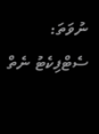ނުވަތަ: ސެޓްފިކެޓު ނެތް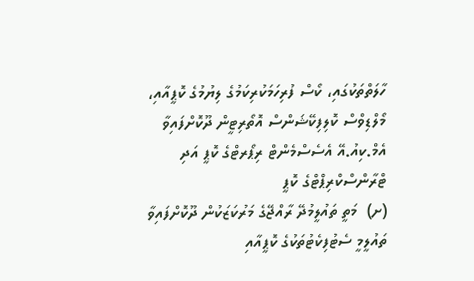ހާލަތްތަކުގައި، ކޯސް ފުރިހަމަކުރިކަމުގެ ލިޔުމުގެ ކޮޕީއާއި، މޯލްޑިވްސް ކޮލިފިކޭޝަންސް އޮތޯރިޓީން ދޫކޮށްފައިވާ އެމް.ކިއު.އޭ އެސެސްމެންޓް ރިޕޯރޓްގެ ކޮޕީ އަދި ޓްރާންސްކްރިޕްޓްގެ ކޮޕީ
(ށ)  މަތީ ތައުލީމުދޭ ރާއްޖޭގެ މަރުކަޒަކުން ދޫކޮށްފައިވާ ތައުލީމީ ސެޓުފިކެޓުތަކުގެ ކޮޕީއާއި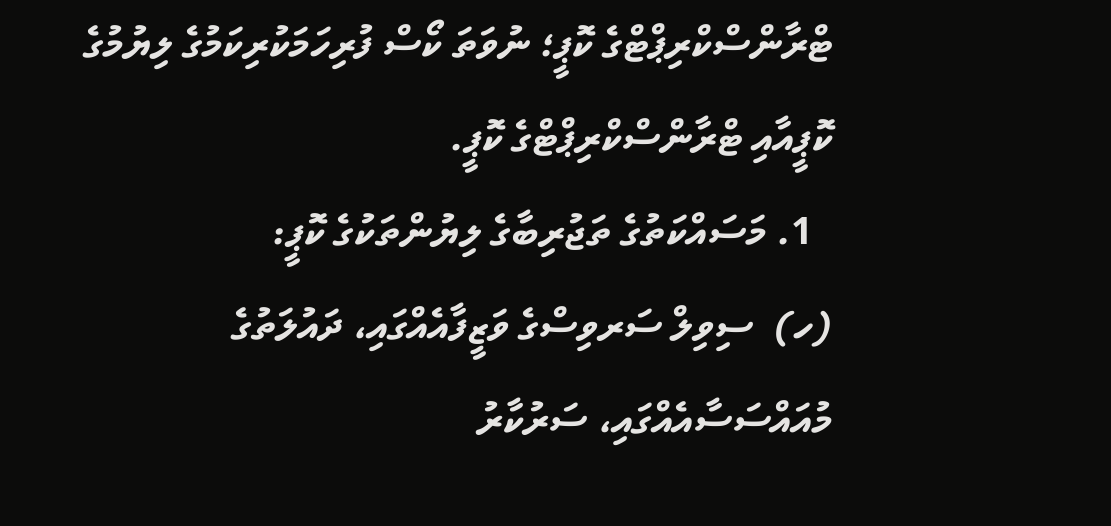ޓްރާންސްކްރިޕްޓްގެ ކޮޕީ؛ ނުވަތަ ކޯސް ފުރިހަމަކުރިކަމުގެ ލިޔުމުގެ ކޮޕީއާއި ޓްރާންސްކްރިޕްޓްގެ ކޮޕީ.
  1. މަސައްކަތުގެ ތަޖުރިބާގެ ލިޔުންތަކުގެ ކޮޕީ:
(ހ)  ސިވިލް ސަރވިސްގެ ވަޒީފާއެއްގައި، ދައުލަތުގެ މުއައްސަސާއެއްގައި، ސަރުކާރު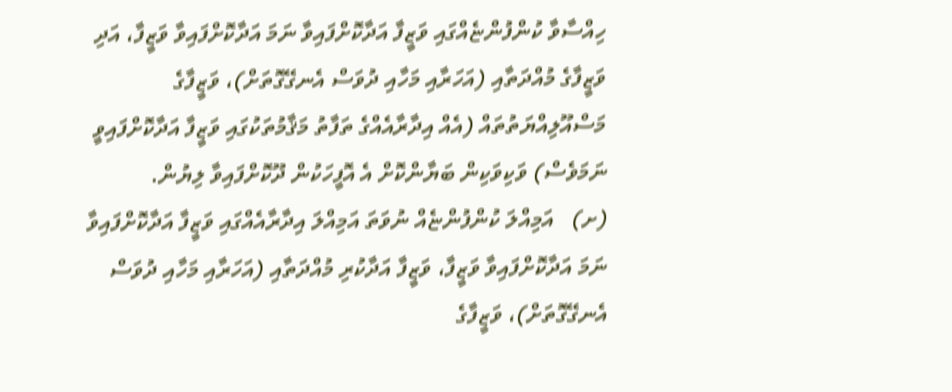ހިއްސާވާ ކުންފުންޏެއްގައި ވަޒީފާ އަދާކޮށްފައިވާ ނަމަ އަދާކޮށްފައިވާ ވަޒީފާ، އަދި ވަޒީފާގެ މުއްދަތާއި (އަހަރާއި މަހާއި ދުވަސް އެނގޭގޮތަށް)، ވަޒީފާގެ މަސްއޫލިއްޔަތުތައް (އެއް އިދާރާއެއްގެ ތަފާތު މަޤާމުތަކުގައި ވަޒީފާ އަދާކޮށްފައިވީ ނަމަވެސް) ވަކިވަކިން ބަޔާންކޮށް އެ އޮފީހަކުން ދޫކޮށްފައިވާ ލިޔުން.
(ށ)   އަމިއްލަ ކުންފުންޏެއް ނުވަތަ އަމިއްލަ އިދާރާއެއްގައި ވަޒީފާ އަދާކޮށްފައިވާ ނަމަ އަދާކޮށްފައިވާ ވަޒީފާ، ވަޒީފާ އަދާކުރި މުއްދަތާއި (އަހަރާއި މަހާއި ދުވަސް އެނގޭގޮތަށް)، ވަޒީފާގެ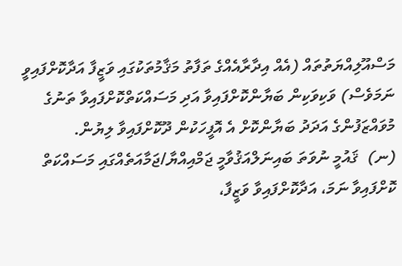މަސްއޫލިއްޔަތުތައް (އެއް އިދާރާއެއްގެ ތަފާތު މަޤާމުތަކުގައި ވަޒީފާ އަދާކޮށްފައިވީ ނަމަވެސް) ވަކިވަކިން ބަޔާންކޮށްފައިވާ އަދި މަސައްކަތްކޮށްފައިވާ ތަނުގެ މުވައްޒަފުންގެ އަދަދު ބަޔާންކޮށް އެ އޮފީހަކުން ދޫކޮށްފައިވާ ލިޔުން.
(ނ)  ޤައުމީ ނުވަތަ ބައިނަލްއަޤުވާމީ ޖަމްއިއްޔާ/ޖަމާއަތެއްގައި މަސައްކަތް ކޮށްފައިވާ ނަމަ، އަދާކޮށްފައިވާ ވަޒީފާ،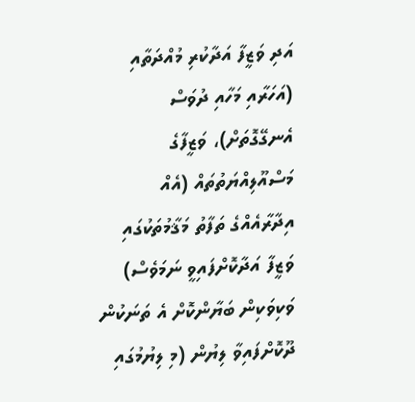އަދި ވަޒީފާ އަދާކުރި މުއްދަތާއި (އަހަރާއި މަހާއި ދުވަސް އެނގޭގޮތަށް)، ވަޒީފާގެ މަސްއޫލިއްޔަތުތައް (އެއް އިދާރާއެއްގެ ތަފާތު މަޤާމުތަކުގައި ވަޒީފާ އަދާކޮށްފައިވީ ނަމަވެސް) ވަކިވަކިން ބަޔާންކޮށް އެ ތަނަކުން ދޫކޮށްފައިވާ ލިޔުން (މި ލިޔުމުގައި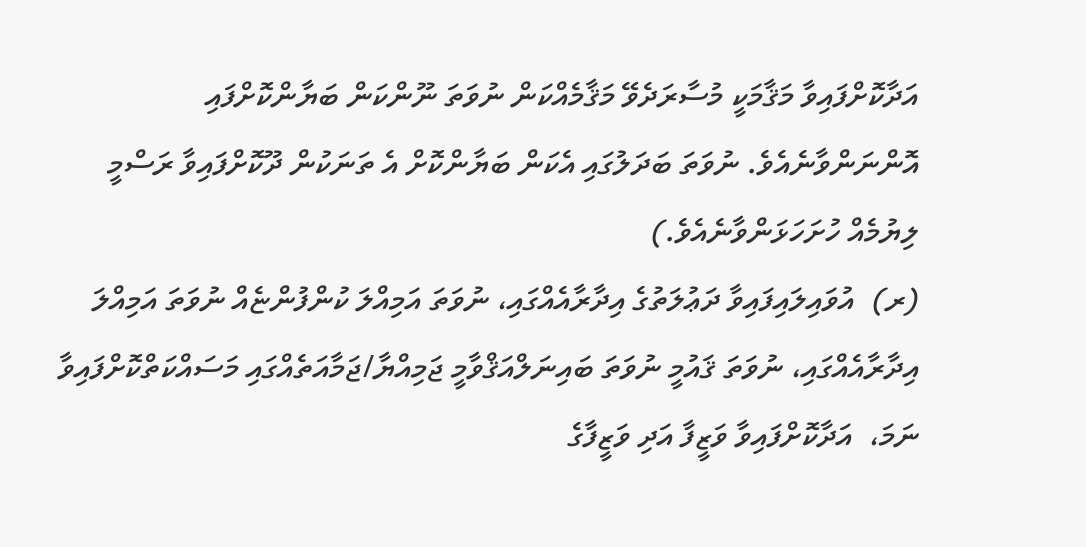އަދާކޮށްފައިވާ މަޤާމަކީ މުސާރަދެވޭ މަޤާމެއްކަން ނުވަތަ ނޫންކަން ބަޔާންކޮށްފައި އޮންނަންވާނެއެވެ. ނުވަތަ ބަދަލުގައި އެކަން ބަޔާންކޮށް އެ ތަނަކުން ދޫކޮށްފައިވާ ރަސްމީ ލިޔުމެއް ހުށަހަޅަންވާނެއެވެ.)
(ރ)  އުވައިލައިފައިވާ ދަޢުލަތުގެ އިދާރާއެއްގައި، ނުވަތަ އަމިއްލަ ކުންފުންޏެއް ނުވަތަ އަމިއްލަ އިދާރާއެއްގައި، ނުވަތަ ޤައުމީ ނުވަތަ ބައިނަލްއަޤްވާމީ ޖަމިއްޔާ/ޖަމާއަތެއްގައި މަސައްކަތްކޮށްފައިވާ ނަމަ،  އަދާކޮށްފައިވާ ވަޒީފާ އަދި ވަޒީފާގެ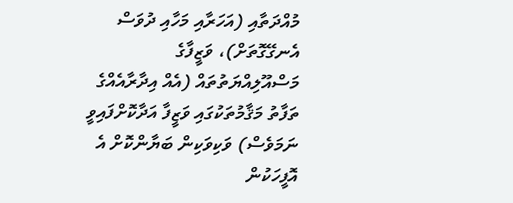މުއްދަތާއި (އަހަރާއި މަހާއި ދުވަސް އެނގޭގޮތަށް)، ވަޒީފާގެ މަސްއޫލިއްޔަތުތައް (އެއް އިދާރާއެއްގެ ތަފާތު މަޤާމުތަކުގައި ވަޒީފާ އަދާކޮށްފައިވީ ނަމަވެސް) ވަކިވަކިން ބަޔާންކޮށް އެ އޮފީހަކުން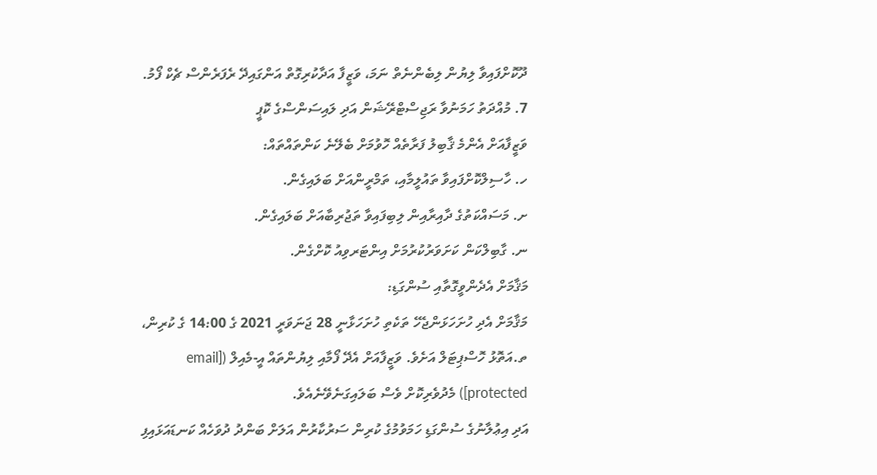ދޫކޮށްފައިވާ ލިޔުން ލިބެންނެތް ނަމަ، ވަޒީފާ އަދާކުރިގޮތް އަންގައިދޭ ރެފަރެންސް ޗެކް ފޯމު.
7. މުއްދަތު ހަމަނުވާ ރަޖިސްޓްރޭޝަން އަދި ލައިސަންސްގެ ކޮޕީ
ވަޒީފާއަށް އެންމެ ޤާބިލު ފަރާތެއް ހޮވުމަށް ބެލޭނެ ކަންތައްތައް:
ހ. ހާސިލްކޮށްފައިވާ ތައުލީމާއި، ތަމްރީންއަށް ބަލައިގެން.
ށ. މަސައްކަތުގެ ދާއިރާއިން ލިބިފައިވާ ތަޖުރިބާއަށް ބަލައިގެން.
ނ. ގާބިލްކަން ކަށަވަރުކުރުމަށް އިންޓަރވިއު ކޮށްގެން.
މަޤާމަށް އެދެންވީގޮތާއި ސުންގަޑި:
މަޤާމަށް އެދި ހުށަހަޅަންޖެހޭ ތަކެތި ހުށަހަޅާނީ 28 ޖަނަވަރީ 2021 ގެ 14:00 ގެ ކުރިން، ތ.އަތޮޅު ހޮސްޕިޓަލް އަށެވެ. ވަޒީފާއަށް އެދޭ ފޯމާއި ލިޔުންތައް އީ-މެއިލް ([email protected]) މެދުވެރިކޮށް ވެސް ބަލައިގަނެވޭނެއެވެ.
އަދި އިޢުލާނުގެ ސުންގަޑި ހަމަވުމުގެ ކުރިން ސަރުކާރުން އަލަށް ބަންދު ދުވަހެއް ކަނޑައަޅައިފި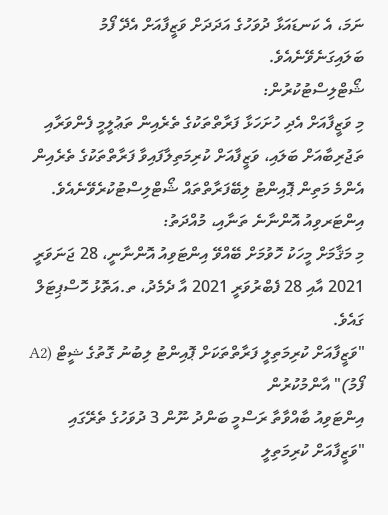ނަމަ، އެ ކަނޑައަޅާ ދުވަހުގެ އަދަދަށް ވަޒީފާއަށް އެދޭ ފޯމު ބަލައިގަނެވޭނެއެވެ.
ޝޯޓްލިސްޓުކުރުން:
މި ވަޒީފާއަށް އެދި ހުށަހަޅާ ފަރާތްތަކުގެ ތެރެއިން ތަޢުލީމީ ފެންވަރާއި ތަޖުރިބާއަށް ބަލައި، ވަޒީފާއަށް ކުރިމަތިލާފައިވާ ފަރާތްތަކުގެ ތެރެއިން އެންމެ މަތިން ޕޮއިންޓު ލިބޭފަރާތްތައް ޝޯޓްލިސްޓުކުރެވޭނެއެވެ.
އިންޓަރވިއު އޮންނާނެ ތަނާއި، މުއްދަތު:
މި މަޤާމަށް މީހަކު ހޮވުމަށް ބޭއްވޭ އިންޓަވިއު އޮންނާނީ، 28 ޖަނަވަރީ 2021 އާއި 28 ފެބްރުވަރީ 2021 އާ ދެމެދު، ތ.އަތޮޅު ހޮސްޕިޓަލް ގައެވެ.
"ވަޒީފާއަށް ކުރިމަތިލީ ފަރާތްތަކަށް ޕޮއިންޓު ލިބުނު ގޮތުގެ ޝީޓް (A2 ފޯމު)" އާންމުކުރުން
އިންޓަވިއު ބާއްވާތާ ރަސްމީ ބަންދު ނޫން 3 ދުވަހުގެ ތެރޭގައި "ވަޒީފާއަށް ކުރިމަތިލީ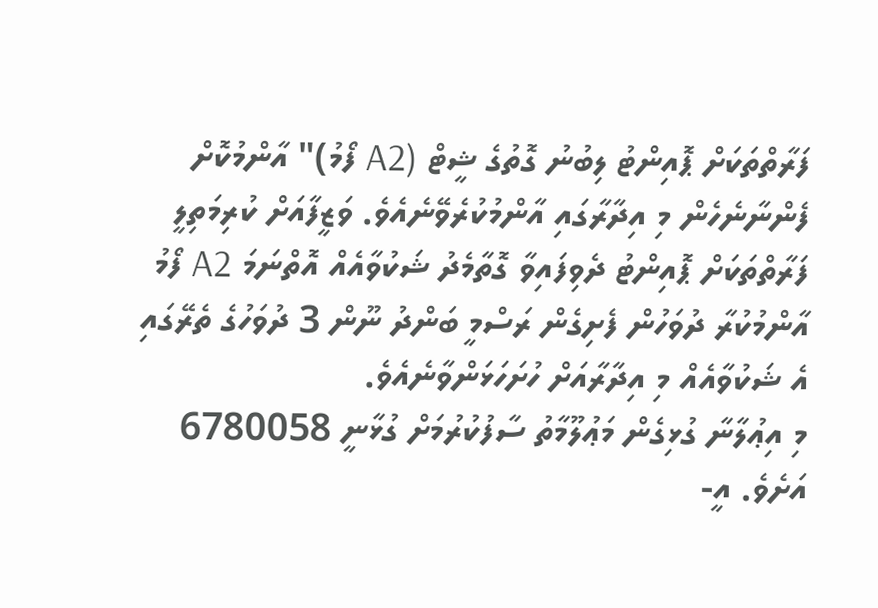ފަރާތްތަކަށް ޕޮއިންޓު ލިބުނު ގޮތުގެ ޝީޓް (A2 ފޯމު)" އާންމުކޮށް ފެންނާނެހެން މި އިދާރާގައި އާންމުކުރެވޭނެއެވެ. ވަޒީފާއަށް ކުރިމަތިލީ ފަރާތްތަކަށް ޕޮއިންޓު ދެވިފައިވާ ގޮތާމެދު ޝަކުވާއެއް އޮތްނަމަ A2 ފޯމު އާންމުކުރާ ދުވަހުން ފެށިގެން ރަސްމީ ބަންދު ނޫން 3 ދުވަހުގެ ތެރޭގައި އެ ޝަކުވާއެއް މި އިދާރާއަށް ހުށަހަޅަންވާނެއެވެ.
މި އިޢުލާނާ ގުޅިގެން މަޢުލޫމާތު ސާފުކުރުމަށް ގުޅާނީ 6780058 އަށެވެ. އީ-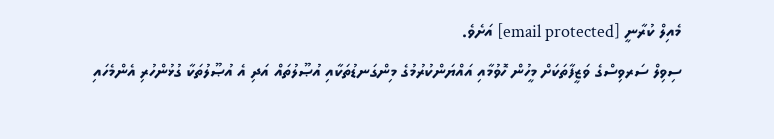މެއިލް ކުރާނީ [email protected] އަށެވެ.
ސިވިލް ސަރވިސްގެ ވަޒީފާތަކަށް މީހުން ހޮވުމާއި އައްޔަންކުރުމުގެ މިންގަނޑުތަކާއި އުޞޫލުތައް އަދި އެ އުޞޫލުތަކާ ގުޅުންހުރި އެންމެހައި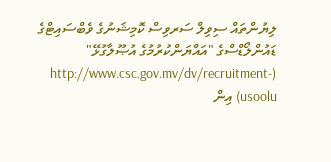ލިޔުންތައް ސިވިލް ސަރވިސް ކޮމިޝަނުގެ ވެބްސައިޓްގެ ޑައުންލޯޑްސްގެ "އައްޔަންކުރުމުގެ އުޞޫލާގުޅޭ" (http://www.csc.gov.mv/dv/recruitment-usoolu) އިން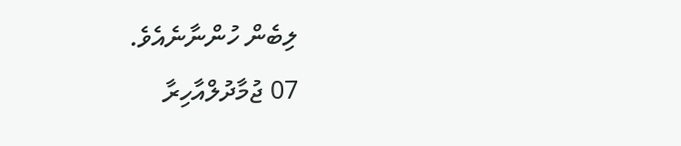ލިބެން ހުންނާނެއެވެ.
07 ޖުމާދުލްއާހިރާ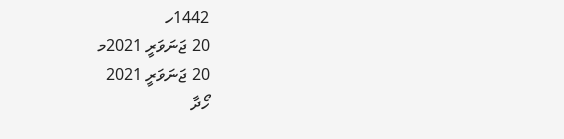1442ހ
20 ޖަނަވަރީ 2021މ
20 ޖަނަވަރީ 2021
ހޯދާ